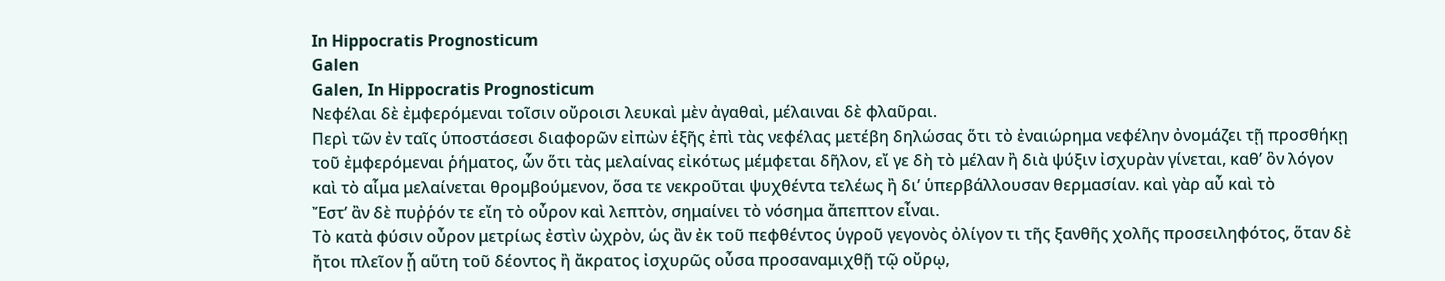In Hippocratis Prognosticum
Galen
Galen, In Hippocratis Prognosticum
Νεφέλαι δὲ ἐμφερόμεναι τοῖσιν οὔροισι λευκαὶ μὲν ἀγαθαὶ, μέλαιναι δὲ φλαῦραι.
Περὶ τῶν ἐν ταῖς ὑποστάσεσι διαφορῶν εἰπὼν ἑξῆς ἐπὶ τὰς νεφέλας μετέβη δηλώσας ὅτι τὸ ἐναιώρημα νεφέλην ὀνομάζει τῇ προσθήκῃ τοῦ ἐμφερόμεναι ῥήματος, ὧν ὅτι τὰς μελαίνας εἰκότως μέμφεται δῆλον, εἴ γε δὴ τὸ μέλαν ἢ διὰ ψύξιν ἰσχυρὰν γίνεται, καθ’ ὃν λόγον καὶ τὸ αἷμα μελαίνεται θρομβούμενον, ὅσα τε νεκροῦται ψυχθέντα τελέως ἢ δι’ ὑπερβάλλουσαν θερμασίαν. καὶ γὰρ αὖ καὶ τὸ
Ἔστ’ ἂν δὲ πυῤῥόν τε εἴη τὸ οὖρον καὶ λεπτὸν, σημαίνει τὸ νόσημα ἄπεπτον εἶναι.
Τὸ κατὰ φύσιν οὖρον μετρίως ἐστὶν ὠχρὸν, ὡς ἂν ἐκ τοῦ πεφθέντος ὑγροῦ γεγονὸς ὀλίγον τι τῆς ξανθῆς χολῆς προσειληφότος, ὅταν δὲ ἤτοι πλεῖον ᾖ αὕτη τοῦ δέοντος ἢ ἄκρατος ἰσχυρῶς οὖσα προσαναμιχθῇ τῷ οὔρῳ,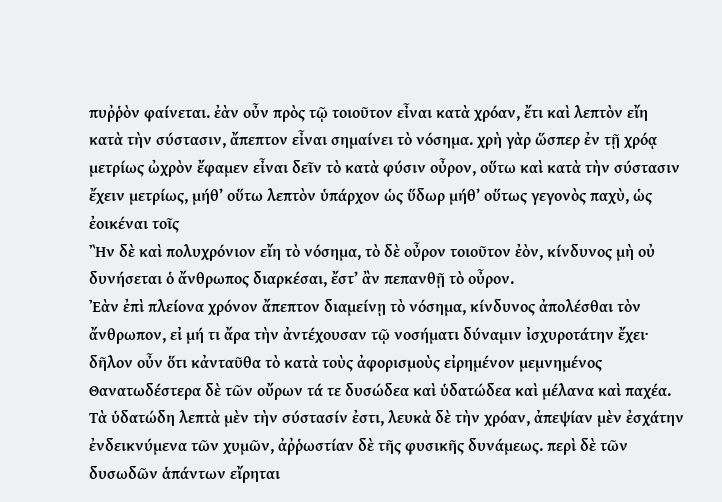πυῤῥὸν φαίνεται. ἐὰν οὖν πρὸς τῷ τοιοῦτον εἶναι κατὰ χρόαν, ἔτι καὶ λεπτὸν εἴη κατὰ τὴν σύστασιν, ἄπεπτον εἶναι σημαίνει τὸ νόσημα. χρὴ γὰρ ὥσπερ ἐν τῇ χρόᾳ μετρίως ὠχρὸν ἔφαμεν εἶναι δεῖν τὸ κατὰ φύσιν οὖρον, οὕτω καὶ κατὰ τὴν σύστασιν ἔχειν μετρίως, μήθ’ οὕτω λεπτὸν ὑπάρχον ὡς ὕδωρ μήθ’ οὕτως γεγονὸς παχὺ, ὡς ἐοικέναι τοῖς
Ἢν δὲ καὶ πολυχρόνιον εἴη τὸ νόσημα, τὸ δὲ οὖρον τοιοῦτον ἐὸν, κίνδυνος μὴ οὐ δυνήσεται ὁ ἄνθρωπος διαρκέσαι, ἔστ’ ἂν πεπανθῇ τὸ οὖρον.
Ἐὰν ἐπὶ πλείονα χρόνον ἄπεπτον διαμείνῃ τὸ νόσημα, κίνδυνος ἀπολέσθαι τὸν ἄνθρωπον, εἰ μή τι ἄρα τὴν ἀντέχουσαν τῷ νοσήματι δύναμιν ἰσχυροτάτην ἔχει· δῆλον οὖν ὅτι κἀνταῦθα τὸ κατὰ τοὺς ἀφορισμοὺς εἰρημένον μεμνημένος
Θανατωδέστερα δὲ τῶν οὔρων τά τε δυσώδεα καὶ ὑδατώδεα καὶ μέλανα καὶ παχέα.
Τὰ ὑδατώδη λεπτὰ μὲν τὴν σύστασίν ἐστι, λευκὰ δὲ τὴν χρόαν, ἀπεψίαν μὲν ἐσχάτην ἐνδεικνύμενα τῶν χυμῶν, ἀῤῥωστίαν δὲ τῆς φυσικῆς δυνάμεως. περὶ δὲ τῶν δυσωδῶν ἁπάντων εἴρηται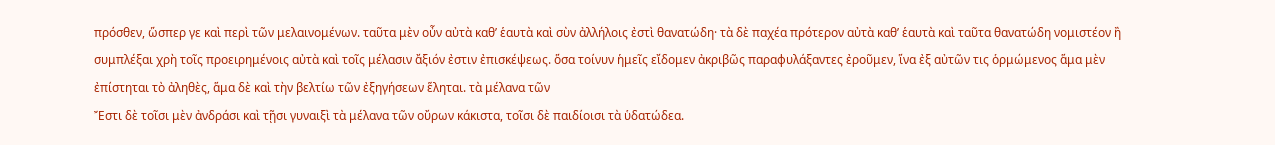πρόσθεν, ὥσπερ γε καὶ περὶ τῶν μελαινομένων. ταῦτα μὲν οὖν αὐτὰ καθ’ ἑαυτὰ καὶ σὺν ἀλλήλοις ἐστὶ θανατώδη· τὰ δὲ παχέα πρότερον αὐτὰ καθ’ ἑαυτὰ καὶ ταῦτα θανατώδη νομιστέον ἢ συμπλέξαι χρὴ τοῖς προειρημένοις αὐτὰ καὶ τοῖς μέλασιν ἄξιόν ἐστιν ἐπισκέψεως. ὅσα τοίνυν ἡμεῖς εἴδομεν ἀκριβῶς παραφυλάξαντες ἐροῦμεν, ἵνα ἐξ αὐτῶν τις ὁρμώμενος ἅμα μὲν ἐπίστηται τὸ ἀληθὲς, ἅμα δὲ καὶ τὴν βελτίω τῶν ἐξηγήσεων ἕληται. τὰ μέλανα τῶν
Ἔστι δὲ τοῖσι μὲν ἀνδράσι καὶ τῇσι γυναιξὶ τὰ μέλανα τῶν οὔρων κάκιστα, τοῖσι δὲ παιδίοισι τὰ ὑδατώδεα.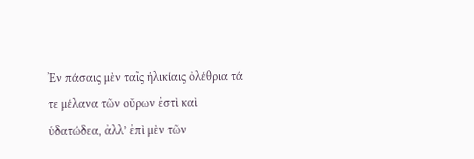Ἐν πάσαις μὲν ταῖς ἡλικίαις ὀλέθρια τά τε μέλανα τῶν οὔρων ἐστὶ καὶ ὑδατώδεα, ἀλλ’ ἐπὶ μὲν τῶν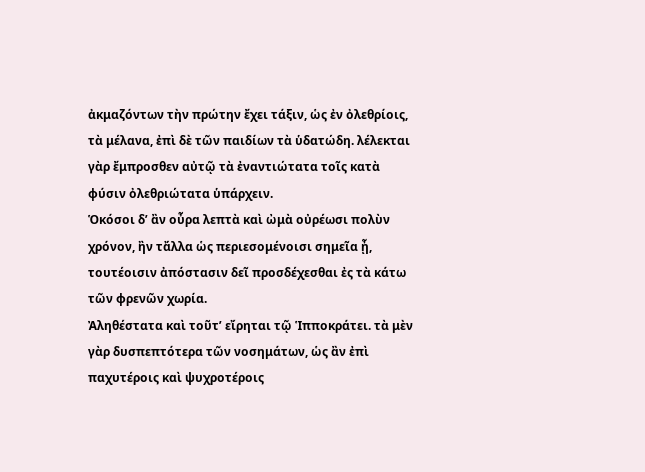ἀκμαζόντων τὴν πρώτην ἔχει τάξιν, ὡς ἐν ὀλεθρίοις, τὰ μέλανα, ἐπὶ δὲ τῶν παιδίων τὰ ὑδατώδη. λέλεκται γὰρ ἔμπροσθεν αὐτῷ τὰ ἐναντιώτατα τοῖς κατὰ φύσιν ὀλεθριώτατα ὑπάρχειν.
Ὁκόσοι δ’ ἂν οὖρα λεπτὰ καὶ ὠμὰ οὐρέωσι πολὺν χρόνον, ἢν τἄλλα ὡς περιεσομένοισι σημεῖα ᾖ, τουτέοισιν ἀπόστασιν δεῖ προσδέχεσθαι ἐς τὰ κάτω τῶν φρενῶν χωρία.
Ἀληθέστατα καὶ τοῦτ’ εἴρηται τῷ Ἱπποκράτει. τὰ μὲν γὰρ δυσπεπτότερα τῶν νοσημάτων, ὡς ἂν ἐπὶ παχυτέροις καὶ ψυχροτέροις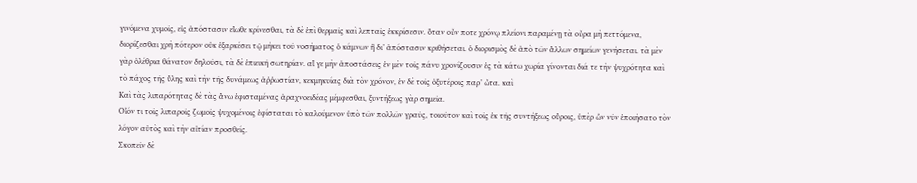γινόμενα χυμοῖς, εἰς ἀπόστασιν εἴωθε κρίνεσθαι, τὰ δὲ ἐπὶ θερμαῖς καὶ λεπταῖς ἐκκρίσεσιν. ὅταν οὖν ποτε χρόνῳ πλείονι παραμένῃ τὰ οὖρα μὴ πεττόμενα, διορίζεσθαι χρὴ πότερον οὐκ ἐξαρκέσει τῷ μήκει τοῦ νοσήματος ὁ κάμνων ἢ δι’ ἀπόστασιν κριθήσεται. ὁ διορισμὸς δὲ ἀπὸ τῶν ἄλλων σημείων γενήσεται. τὰ μὲν γὰρ ὀλέθρια θάνατον δηλοῦσι, τὰ δὲ ἐπιεικῆ σωτηρίαν. αἵ γε μὴν ἀποστάσεις ἐν μὲν τοῖς πάνυ χρονίζουσιν ἐς τὰ κάτω χωρία γίνονται διά τε τὴν ψυχρότητα καὶ τὸ πάχος τῆς ὕλης καὶ τὴν τῆς δυνάμεως ἀῤῥωστίαν, κεκμηκυίας διὰ τὸν χρόνον, ἐν δὲ τοῖς ὀξυτέροις παρ’ ὦτα. καὶ
Καὶ τὰς λιπαρότητας δὲ τὰς ἄνω ἐφισταμένας ἀραχνοειδέας μέμφεσθαι, ξυντήξεως γὰρ σημεῖα.
Οἷόν τι τοῖς λιπαροῖς ζωμοῖς ψυχομένοις ἐφίσταται τὸ καλούμενον ὑπὸ τῶν πολλῶν γραῦς, τοιοῦτον καὶ τοῖς ἐκ τῆς συντήξεως οὔροις, ὑπὲρ ὧν νῦν ἐποιήσατο τὸν λόγον αὐτὸς καὶ τὴν αἰτίαν προσθείς.
Σκοπεῖν δὲ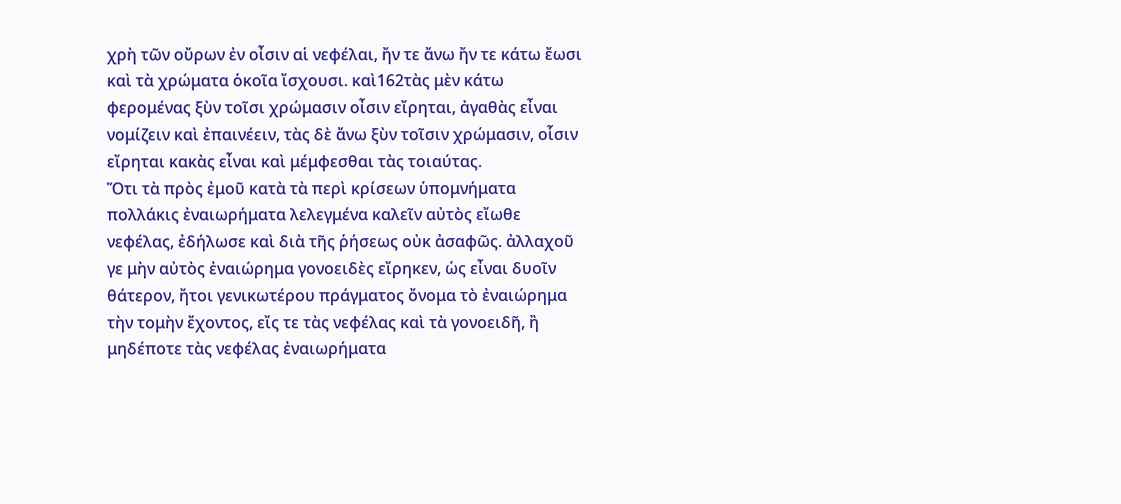χρὴ τῶν οὔρων ἐν οἶσιν αἱ νεφέλαι, ἤν τε ἄνω ἤν τε κάτω ἔωσι καὶ τὰ χρώματα ὁκοῖα ἴσχουσι. καὶ162τὰς μὲν κάτω φερομένας ξὺν τοῖσι χρώμασιν οἶσιν εἴρηται, ἀγαθὰς εἶναι νομίζειν καὶ ἐπαινέειν, τὰς δὲ ἄνω ξὺν τοῖσιν χρώμασιν, οἷσιν εἴρηται κακὰς εἶναι καὶ μέμφεσθαι τὰς τοιαύτας.
Ὅτι τὰ πρὸς ἐμοῦ κατὰ τὰ περὶ κρίσεων ὑπομνήματα πολλάκις ἐναιωρήματα λελεγμένα καλεῖν αὐτὸς εἴωθε νεφέλας, ἐδήλωσε καὶ διὰ τῆς ῥήσεως οὐκ ἀσαφῶς. ἀλλαχοῦ γε μὴν αὐτὸς ἐναιώρημα γονοειδὲς εἴρηκεν, ὡς εἶναι δυοῖν θάτερον, ἤτοι γενικωτέρου πράγματος ὄνομα τὸ ἐναιώρημα τὴν τομὴν ἔχοντος, εἴς τε τὰς νεφέλας καὶ τὰ γονοειδῆ, ἢ μηδέποτε τὰς νεφέλας ἐναιωρήματα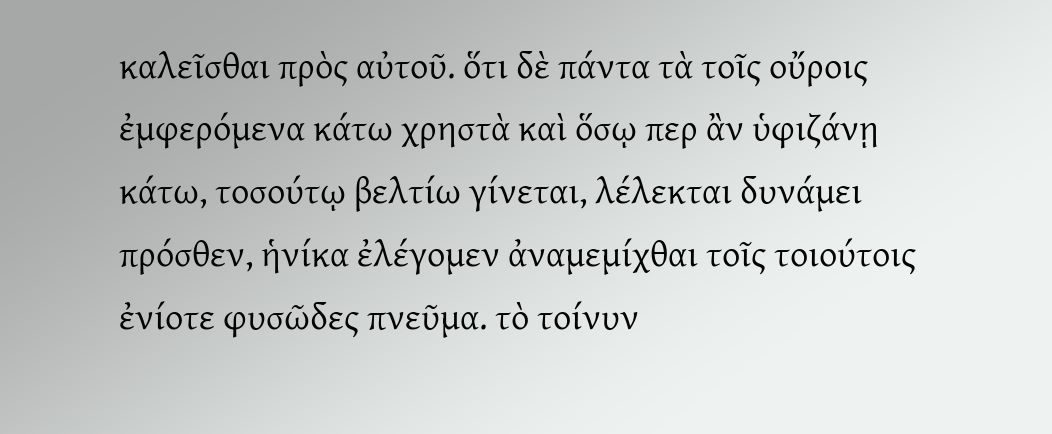καλεῖσθαι πρὸς αὐτοῦ. ὅτι δὲ πάντα τὰ τοῖς οὔροις ἐμφερόμενα κάτω χρηστὰ καὶ ὅσῳ περ ἂν ὑφιζάνῃ κάτω, τοσούτῳ βελτίω γίνεται, λέλεκται δυνάμει πρόσθεν, ἡνίκα ἐλέγομεν ἀναμεμίχθαι τοῖς τοιούτοις ἐνίοτε φυσῶδες πνεῦμα. τὸ τοίνυν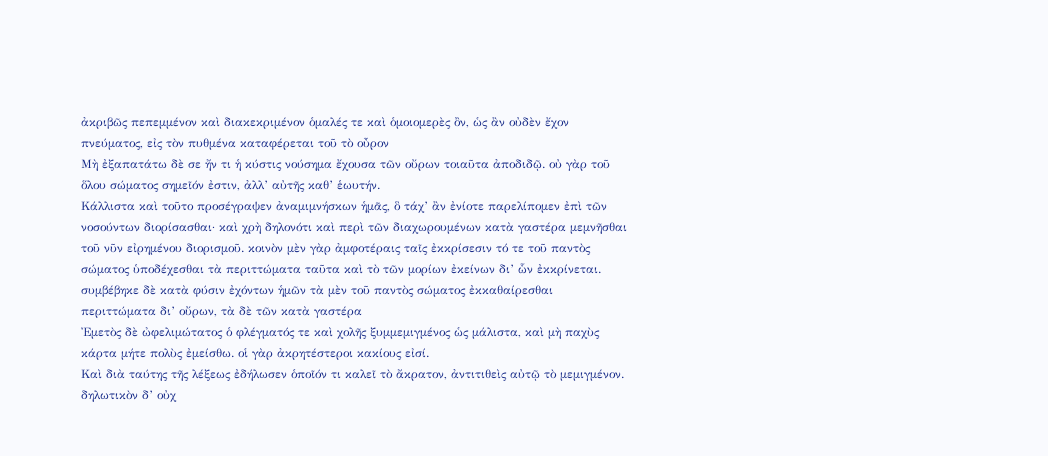ἀκριβῶς πεπεμμένον καὶ διακεκριμένον ὁμαλές τε καὶ ὁμοιομερὲς ὂν, ὡς ἂν οὐδὲν ἔχον πνεύματος, εἰς τὸν πυθμένα καταφέρεται τοῦ τὸ οὖρον
Μὴ ἐξαπατάτω δὲ σε ἤν τι ἡ κύστις νούσημα ἔχουσα τῶν οὔρων τοιαῦτα ἀποδιδῷ. οὐ γὰρ τοῦ ὅλου σώματος σημεῖόν ἐστιν, ἀλλ’ αὐτῆς καθ’ ἑωυτήν.
Κάλλιστα καὶ τοῦτο προσέγραψεν ἀναμιμνήσκων ἡμᾶς, ὃ τάχ’ ἂν ἐνίοτε παρελίπομεν ἐπὶ τῶν νοσούντων διορίσασθαι· καὶ χρὴ δηλονότι καὶ περὶ τῶν διαχωρουμένων κατὰ γαστέρα μεμνῆσθαι τοῦ νῦν εἰρημένου διορισμοῦ. κοινὸν μὲν γὰρ ἀμφοτέραις ταῖς ἐκκρίσεσιν τό τε τοῦ παντὸς σώματος ὑποδέχεσθαι τὰ περιττώματα ταῦτα καὶ τὸ τῶν μορίων ἐκείνων δι’ ὧν ἐκκρίνεται. συμβέβηκε δὲ κατὰ φύσιν ἐχόντων ἡμῶν τὰ μὲν τοῦ παντὸς σώματος ἐκκαθαίρεσθαι περιττώματα δι’ οὔρων, τὰ δὲ τῶν κατὰ γαστέρα
Ἐμετὸς δὲ ὠφελιμώτατος ὁ φλέγματός τε καὶ χολῆς ξυμμεμιγμένος ὡς μάλιστα, καὶ μὴ παχὺς κάρτα μήτε πολὺς ἐμείσθω. οἱ γὰρ ἀκρητέστεροι κακίους εἰσί.
Καὶ διὰ ταύτης τῆς λέξεως ἐδήλωσεν ὁποῖόν τι καλεῖ τὸ ἄκρατον, ἀντιτιθεὶς αὐτῷ τὸ μεμιγμένον. δηλωτικὸν δ’ οὐχ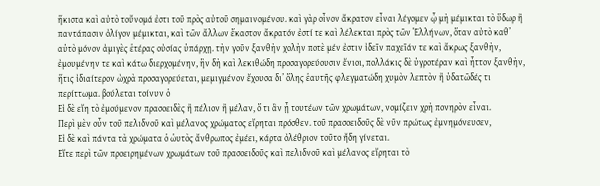ἥκιστα καὶ αὐτὸ τοὔνομά ἐστι τοῦ πρὸς αὐτοῦ σημαινομένου. καὶ γὰρ οἶνον ἄκρατον εἶναι λέγομεν ᾧ μὴ μέμικται τὸ ὕδωρ ἢ παντάπασιν ὀλίγον μέμικται, καὶ τῶν ἄλλων ἕκαστον ἄκρατόν ἐστί τε καὶ λέλεκται πρὸς τῶν Ἑλλήνων, ὅταν αὐτὸ καθ’ αὑτὸ μόνον ἀμιγὲς ἑτέρας οὐσίας ὑπάρχῃ. τὴν γοῦν ξανθὴν χολὴν ποτὲ μέν ἐστιν ἰδεῖν παχεῖάν τε καὶ ἄκρως ξανθὴν, ἐμουμένην τε καὶ κάτω διερχομένην, ἣν δὴ καὶ λεκιθώδη προσαγορεύουσιν ἔνιοι, πολλάκις δὲ ὑγροτέραν καὶ ἧττον ξανθὴν, ἥτις ἰδιαίτερον ὠχρὰ προσαγορεύεται, μεμιγμένον ἔχουσα δι’ ὅλης ἑαυτῆς φλεγματώδη χυμὸν λεπτὸν ἢ ὑδατῶδές τι περίττωμα. βούλεται τοίνυν ὁ
Εἰ δὲ εἴη τὸ ἐμούμενον πρασοειδὲς ἢ πέλιον ἢ μέλαν, ὅ τι ἂν ᾖ τουτέων τῶν χρωμάτων, νομίζειν χρὴ πονηρὸν εἶναι.
Περὶ μὲν οὖν τοῦ πελιδνοῦ καὶ μέλανος χρώματος εἴρηται πρόσθεν. τοῦ πρασοειδοῦς δὲ νῦν πρώτως ἐμνημόνευσεν,
Εἰ δὲ καὶ πάντα τὰ χρώματα ὁ ὡυτὸς ἄνθρωπος ἐμέει, κάρτα ὀλέθριον τοῦτο ἤδη γίνεται.
Εἴτε περὶ τῶν προειρημένων χρωμάτων τοῦ πρασοειδοῦς καὶ πελιδνοῦ καὶ μέλανος εἴρηται τὸ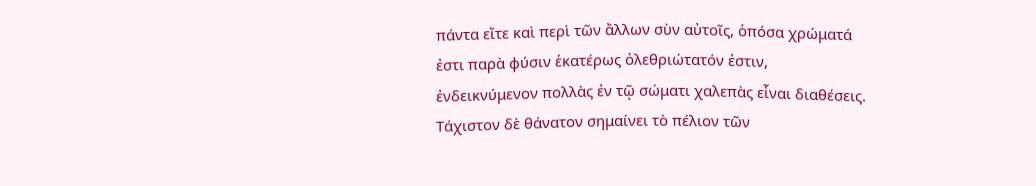πάντα εἴτε καὶ περὶ τῶν ἄλλων σὺν αὐτοῖς, ὁπόσα χρώματά ἐστι παρὰ φύσιν ἑκατέρως ὀλεθριώτατόν ἐστιν, ἐνδεικνύμενον πολλὰς ἐν τῷ σώματι χαλεπὰς εἷναι διαθέσεις.
Τάχιστον δὲ θάνατον σημαίνει τὸ πέλιον τῶν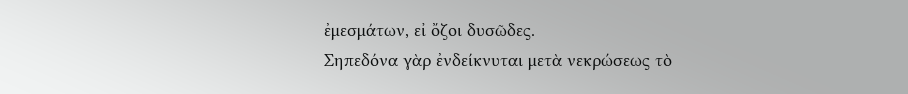ἐμεσμάτων, εἰ ὄζοι δυσῶδες.
Σηπεδόνα γὰρ ἐνδείκνυται μετὰ νεκρώσεως τὸ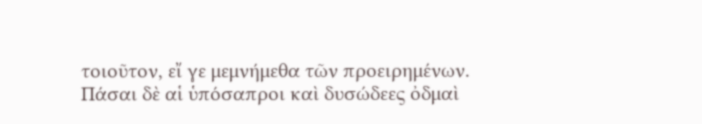τοιοῦτον, εἴ γε μεμνήμεθα τῶν προειρημένων.
Πάσαι δὲ αἱ ὑπόσαπροι καὶ δυσώδεες ὀδμαὶ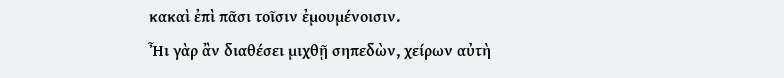κακαὶ ἐπὶ πᾶσι τοῖσιν ἐμουμένοισιν.
Ἦι γὰρ ἂν διαθέσει μιχθῇ σηπεδὼν, χείρων αὐτὴ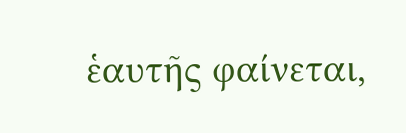ἑαυτῆς φαίνεται,